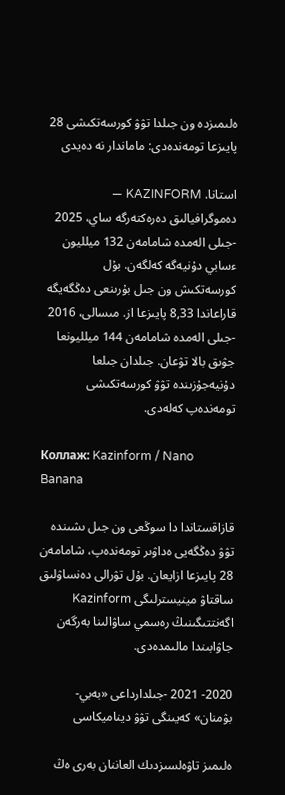ەلىمىزدە ون جىلدا تۋۋ كورسەتكىشى 28 پايىزعا تومەندەدى: ماماندار نە دەيدى

استانا. KAZINFORM — دەموگرافيالىق دەرەكتەرگە ساي، 2025 -جىلى الەمدە شامامەن 132 ميلليون ءسابي دۇنيەگە كەلگەن. بۇل كورسەتكىش ون جىل بۇرىنعى دەڭگەيگە قاراعاندا 8,33 پايىزعا از. مىسالى، 2016 -جىلى الەمدە شامامەن 144 ميلليونعا جۋىق بالا تۋعان. جىلدان جىلعا دۇنيەجۇزىندە تۋۋ كورسەتكىشى تومەندەپ كەلەدى.

Коллаж: Kazinform / Nano Banana

قازاقستاندا دا سوڭعى ون جىل ىشىندە تۋۋ دەڭگەيى ەداۋىر تومەندەپ، شامامەن 28 پايىزعا ازايعان. بۇل تۋرالى دەنساۋلىق ساقتاۋ مينيسترلىگى Kazinform اگەنتتىگىنىڭ رەسمي ساۋالىنا بەرگەن جاۋابىندا مالىمدەدى.

2020- 2021 -جىلدارداعى «بەبي-بۋمنان» كەيىنگى تۋۋ ديناميكاسى

ەلىمىز تاۋەلسىزدىك العاننان بەرى ەڭ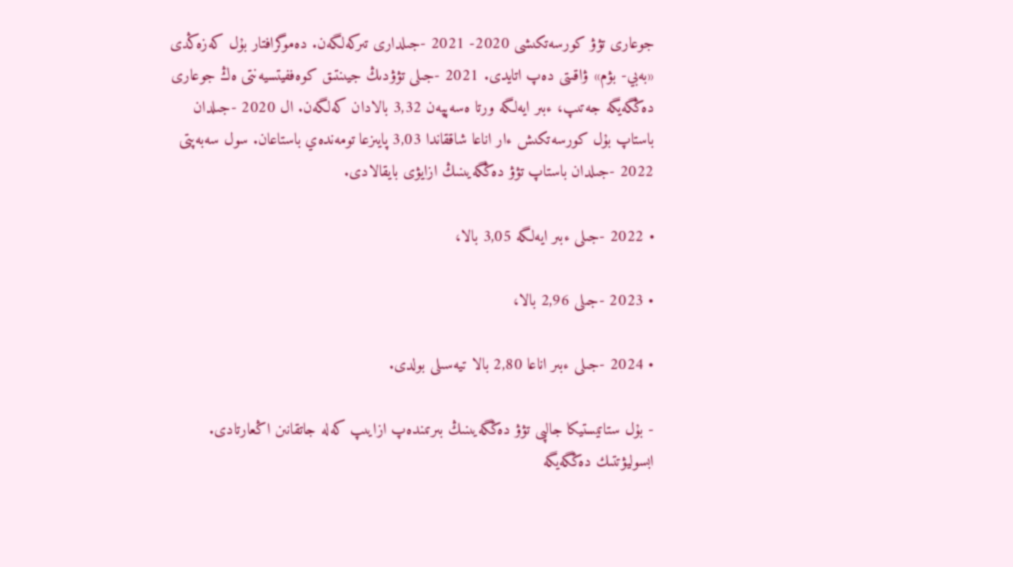جوعارى تۋۋ كورسەتكىشى 2020- 2021 -جىلدارى تىركەلگەن. دەموگرافتار بۇل كەزەڭدى «بەبي- بۋم» ۋاقىتى دەپ اتايدى. 2021 -جىلى تۋۋدىڭ جيىنتىق كوەففيتسيەنتى ەڭ جوعارى دەڭگەيگە جەتىپ، ءبىر ايەلگە ورتا ەسەپپەن 3,32 بالادان كەلگەن. ال 2020 -جىلدان باستاپ بۇل كورسەتكىش ءار اناعا شاققاندا 3,03 پايىزعا تومەندەي باستاعان. سول سەبەپتى 2022 -جىلدان باستاپ تۋۋ دەڭگەيىنىڭ ازايۋى بايقالادى.

• 2022 -جىلى ءبىر ايەلگە 3,05 بالا،

• 2023 -جىلى 2,96 بالا،

• 2024 -جىلى ءبىر اناعا 2,80 بالا تيەسىلى بولدى.

- بۇل ستاتيستيكا جالپى تۋۋ دەڭگەيىنىڭ بىرتىندەپ ازايىپ كەلە جاتقانىن اڭعارتادى. ابسوليۋتتىك دەڭگەيگە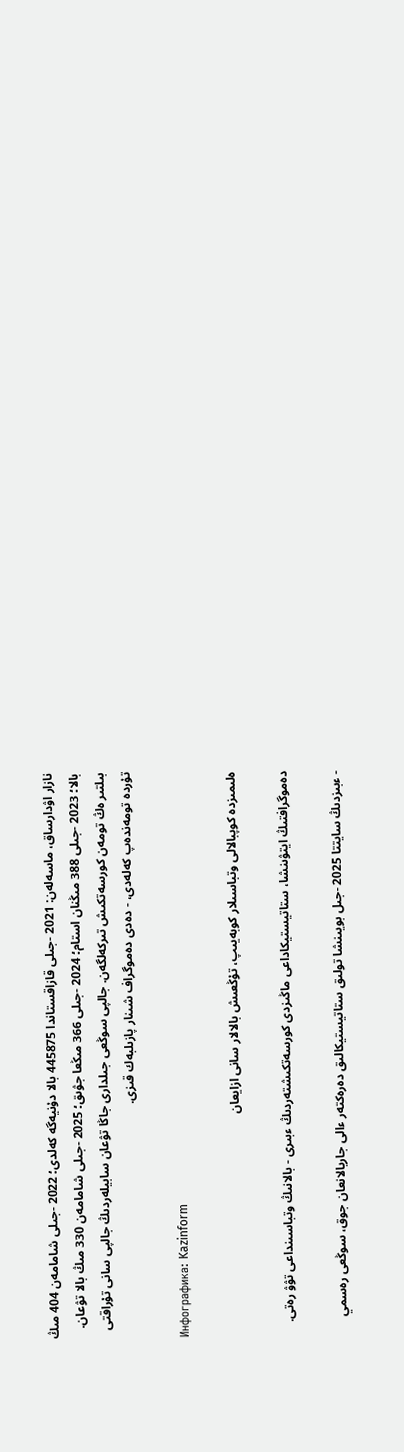نازار اۋدارساق، ماسەلەن: 2021 -جىلى قازاقستاندا 445875 بالا دۇنيەگە كەلدى؛ 2022 -جىلى شامامەن 404 مىڭ بالا؛ 2023 -جىلى 388 مىڭنان استام؛ 2024 -جىلى 366 مىڭعا جۋىق؛ 2025 -جىلى شامامەن 330 مىڭ بالا تۋعان. بىلتىر ەڭ تومەن كورسەتكىش تىركەلگەن. جالپى سوڭعى جىلدارى جاڭا تۋعان سابيلەردىڭ جالپى سانى تۇراقتى تۇردە تومەندەپ كەلەدى، - دەدى دەموگراف شىنار پازىلبەك قىزى.

Инфографика: Kazinform

ەلىمىزدە كوپبالالى وتباسىلار كوبەيىپ، تۇڭعىش بالالار سانى ازايعان

دەموگرافتىڭ ايتۋىنشا، ستاتيستيكاداعى ماڭىزدى كورسەتكىشتەردىڭ ءبىرى - بالانىڭ وتباسىنداعى تۋۋ رەتى.

- ءبىزدىڭ سايتتا 2025 -جىل بويىنشا تولىق ستاتيستيكالىق دەرەكتەر ءالى جاريالانعان جوق، سوڭعى رەسمي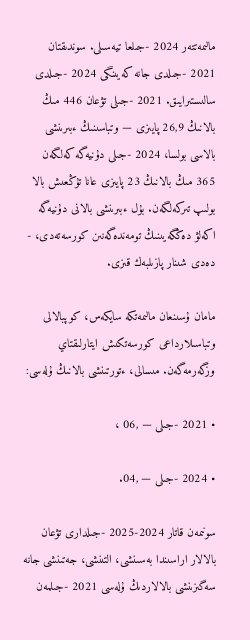مالىمەتتەر 2024 -جىلعا تيەسىلى. سوندىقتان 2021 -جىلدى جانە كەيىنگى 2024 -جىلدى سالىستىرايىق. 2021 -جىلى تۋعان 446 مىڭ بالانىڭ 26,9 پايىزى — وتباسىنىڭ ءبىرىنشى بالاسى بولسا، 2024 -جىلى دۇنيەگە كەلگەن 365 مىڭ بالانىڭ 23 پايىزى عانا تۇڭعىش بالا بولىپ تىركەلگەن. بۇل ءبىرىنشى بالانى دۇنيەگە اكەلۋ دەڭگەيىنىڭ تومەندەگەنىن كورسەتەدى، - دەدى شىنار پازىلبەك قىزى.

مامان ۇسىنعان مالىمەتكە سايكەس، كوپبالالى وتباسىلارداعى كورسەتكىش ايتارلىقتاي وزگەرمەگەن. مىسالى، ءتورتىنشى بالانىڭ ۇلەسى:

• 2021 -جىلى — ,06 ،

• 2024 -جىلى — ,04.

سونىمەن قاتار 2024-2025 -جىلدارى تۋعان بالالار اراسىندا بەسىنشى، التىنشى، جەتىنشى جانە سەگىزىنشى بالالاردىڭ ۇلەسى 2021 -جىلمەن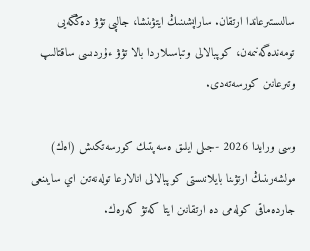سالىستىرعاندا ارتقان. ساراپشىنىڭ ايتۋىنشا، جالپى تۋۋ دەڭگەيى تومەندەگەنىمەن، كوپبالالى وتباسىلاردا بالا تۋۋ ءۇردىسى ساقتالىپ وتىرعانىن كورسەتەدى.

وسى ورايدا 2026 -جىلى ايلىق ەسەپتىك كورسەتكىش (اەك) مولشەرىنىڭ ارتۋىنا بايلانىستى كوپبالالى انالارعا تولەنەتىن اي سايىنعى جاردەماقى كولەمى دە ارتقانىن ايتا كەتۋ كەرەك.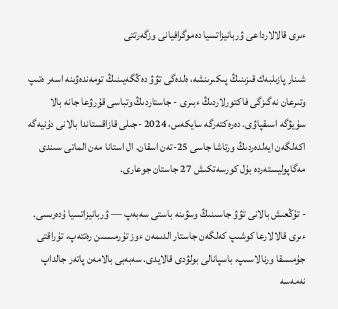ءىرى قالالارداعى ۋربانيزاتسيا دەموگرافيانى وزگەرتتى

شىنار پازىلبەك قىزىنىڭ پىكىرىنشە، ەلدەگى تۋۋ دەڭگەيىنىڭ تومەندەۋىنە اسەر ەتىپ وتىرعان نەگىزگى فاكتورلاردىڭ ءبىرى - جاستاردىڭ وتباسى قۇرۋعا جانە بالا سۇيۋگە اسىقپاۋى. دەرەكتەرگە سايكەس، 2024 -جىلى قازاقستاندا بالانى دۇنيەگە اكەلگەن ايەلدەردىڭ ورتاشا جاسى 25-تەن اسقان. ال استانا مەن الماتى سىندى مەگاپوليستەردە بۇل كورسەتكىش 27 جاستان جوعارى.

- تۇڭعىش بالانى تۋۋ جاسىنىڭ وسۋىنە باستى سەبەپ — ۋربانيزاتسيا ۇدەرىسى. ءىرى قالالارعا كوشىپ كەلگەن جاستار الدىمەن ءوز تۇرمىسىن رەتتەپ، تۇراقتى جۇمىسقا ورنالاسىپ، باسپانالى بولۋدى قالايدى. سەبەبى بالامەن پاتەر جالداپ نەمەسە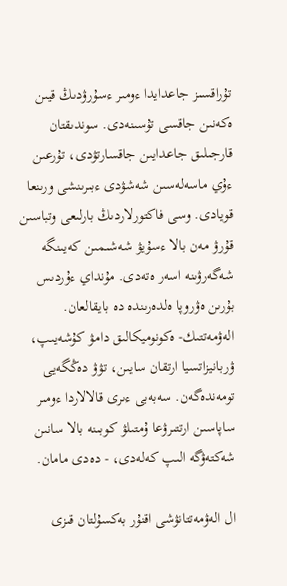تۇراقسىز جاعدايدا ءومىر ءسۇرۋدىڭ قيىن ەكەنىن جاقسى تۇسىنەدى. سوندىقتان قارجىلىق جاعدايىن جاقسارتۋدى، تۇرعىن ءۇي ماسەلەسىن شەشۋدى ءبىرىنشى ورىنعا قويادى. وسى فاكتورلاردىڭ بارلىعى وتباسىن قۇرۋ مەن بالا ءسۇيۋ شەشىمىن كەيىنگە شەگەرۋىنە اسەر ەتەدى. مۇنداي ءۇردىس بۇرىن ەۋروپا ەلدەرىندە دە بايقالعان. الەۋمەتتىك- ەكونوميكالىق دامۋ كۇشەيىپ، ۋربانيزاتسيا ارتقان سايىن، تۋۋ دەڭگەيى تومەندەگەن. سەبەبى ءىرى قالالاردا ءومىر ساپاسىن ارتتىرۋعا ۇمتىلۋ كوبىنە بالا سانىن شەكتەۋگە الىپ كەلەدى، - دەدى مامان.

ال الەۋمەتتانۋشى اقنۇر بەكسۇلتان قىزى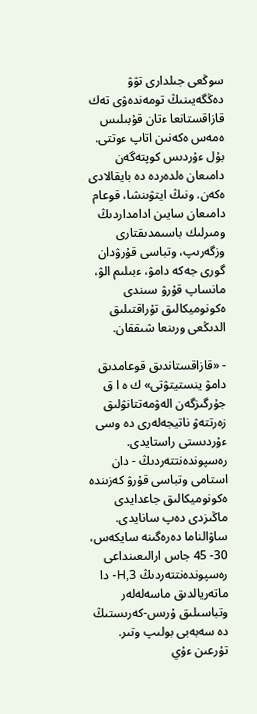سوڭعى جىلدارى تۋۋ دەڭگەيىنىڭ تومەندەۋى تەك قازاقستانعا ءتان قۇبىلىس ەمەس ەكەنىن اتاپ ءوتتى. بۇل ءۇردىس كوپتەگەن دامىعان ەلدەردە دە بايقالادى ەكەن. ونىڭ ايتۋىنشا، قوعام دامىعان سايىن ادامداردىڭ ومىرلىك باسىمدىقتارى وزگەرىپ، وتباسى قۇرۋدان گورى جەكە دامۋ، ءبىلىم الۋ، مانساپ قۇرۋ سىندى ەكونوميكالىق تۇراقتىلىق الدىڭعى ورىنعا شىققان.

- «قازاقستاندىق قوعامدىق دامۋ ينستيتۋتى» ك ە ا ق جۇرگىزگەن الەۋمەتتانۋلىق زەرتتەۋ ناتيجەلەرى دە وسى ءۇردىستى راستايدى. رەسپوندەنتتەردىڭ - دان استامى وتباسى قۇرۋ كەزىندە ەكونوميكالىق جاعدايدى ماڭىزدى دەپ سانايدى. ساۋالناما دەرەگىنە سايكەس، 30- 45 جاس ارالىعىنداعى رەسپوندەنتتەردىڭ H,3- دا ماتەريالدىق ماسەلەلەر وتباسىلىق ۇرىس-كەرىستىڭ دە سەبەبى بولىپ وتىر. تۇرعىن ءۇي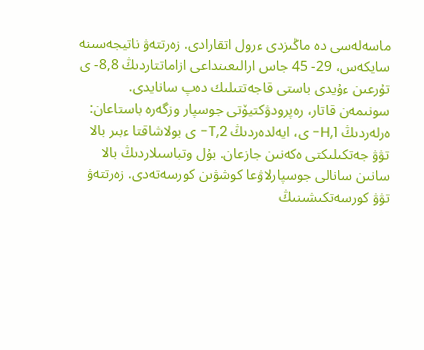ماسەلەسى دە ماڭىزدى ءرول اتقارادى. زەرتتەۋ ناتيجەسىنە سايكەس، 29- 45 جاس ارالىعىنداعى ازاماتتاردىڭ 8,8- ى تۇرعىن ءۇيدى باستى قاجەتتىلىك دەپ سانايدى. سونىمەن قاتار، رەپرودۋكتيۆتى جوسپار وزگەرە باستاعان: ەرلەردىڭ H,1- ى، ايەلدەردىڭ T,2- ى بولاشاقتا ءبىر بالا تۋۋ جەتكىلىكتى ەكەنىن جازعان. بۇل وتباسىلاردىڭ بالا سانىن سانالى جوسپارلاۋعا كوشۋىن كورسەتەدى. زەرتتەۋ تۋۋ كورسەتكىشىنىڭ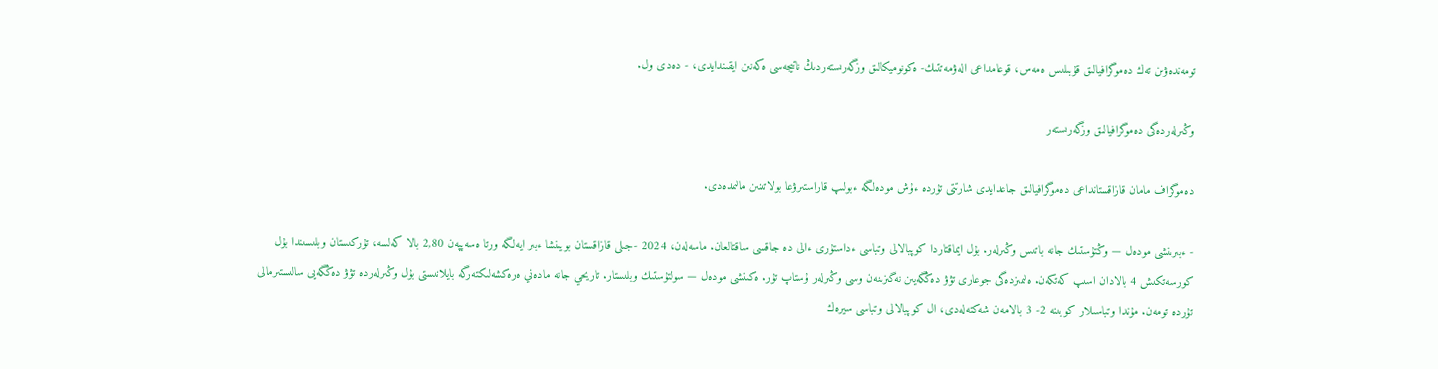تومەندەۋىن تەك دەموگرافيالىق قۇبىلىس ەمەس، قوعامداعى الەۋمەتتىك- ەكونوميكالىق وزگەرىستەردىڭ ناتيجەسى ەكەنىن ايقىندايدى، - دەدى ول.

وڭىرلەردەگى دەموگرافيالىق وزگەرىستەر

دەموگراف مامان قازاقستانداعى دەموگرافيالىق جاعدايدى شارتتى تۇردە ءۇش مودەلگە ءبولىپ قاراستىرۋعا بولاتىنىن مالىمدەدى.

- ءبىرىنشى مودەل — وڭتۇستىك جانە باتىس وڭىرلەر. بۇل ايماقتاردا كوپبالالى وتباسى ءداستۇرى ءالى دە جاقسى ساقتالعان. ماسەلەن، 2024 -جىلى قازاقستان بويىنشا ءبىر ايەلگە ورتا ەسەپپەن 2,80 بالا كەلسە، تۇركىستان وبلىسىندا بۇل كورسەتكىش 4 بالادان اسىپ كەتكەن. ەلىمىزدەگى جوعارى تۋۋ دەڭگەيىن نەگىزىنەن وسى وڭىرلەر ۇستاپ تۇر. ەكىنشى مودەل — سولتۇستىك وبلىستار. تاريحي جانە مادەني ەرەكشەلىكتەرگە بايلانىستى بۇل وڭىرلەردە تۋۋ دەڭگەيى سالىستىرمالى تۇردە تومەن. مۇندا وتباسىلار كوبىنە 2- 3 بالامەن شەكتەلەدى، ال كوپبالالى وتباسى سيرەك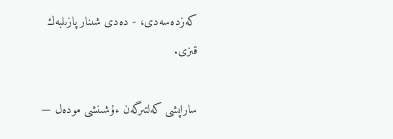كەزدەسەدى، - دەدى شىنار پازىلبەك قىزى.

ساراپشى كەلتىرگەن ءۇشىنشى مودەل —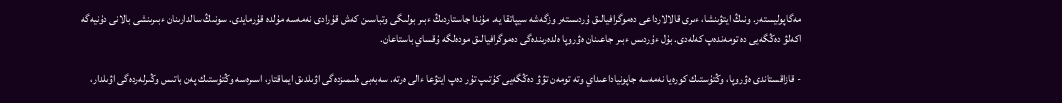مەگاپوليستەر. ونىڭ ايتۋىنشا، ءىرى قالالارداعى دەموگرافيالىق ۇردىستەر وزگەشە سيپاتقا يە. مۇندا جاستاردىڭ ءبىر بولىگى وتباسىن كەش قۇرادى نەمەسە مۇلدە قۇرمايدى. سونىڭ سالدارىنان ءبىرىنشى بالانى دۇنيەگە اكەلۋ دەڭگەيى دە تومەندەپ كەلەدى. بۇل ءۇردىس ءبىر جاعىنان ەۋروپا ەلدەرىندەگى دەموگرافيالىق مودەلگە ۇقساي باستاعان.

- قازاقستاندى ەۋروپا، وڭتۇستىك كورەيا نەمەسە جاپونياداعىداي وتە تومەن تۋۋ دەڭگەيى كۇتىپ تۇر دەپ ايتۋعا ءالى ەرتە. سەبەبى ەلىمىزدەگى اۋىلدىق ايماقتار، اسىرەسە وڭتۇستىك پەن باتىس وڭىرلەردەگى اۋىلدار،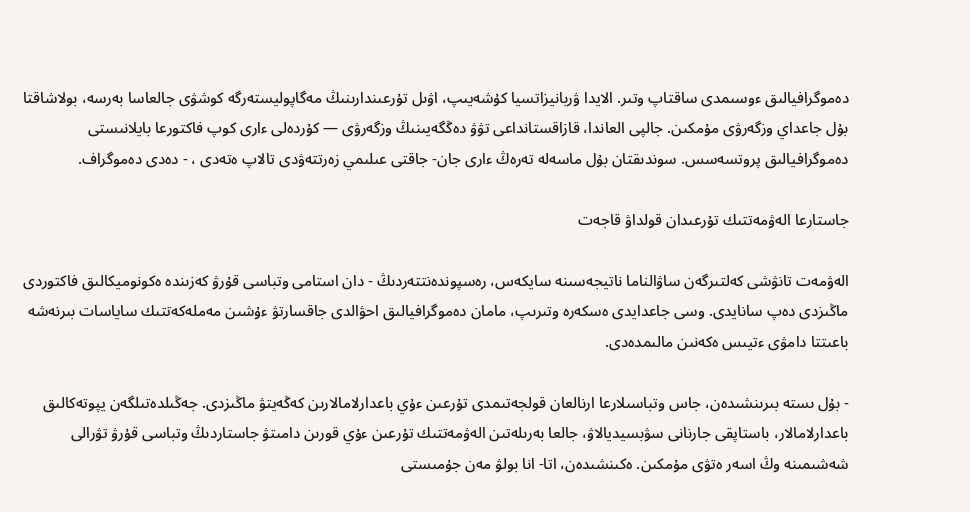دەموگرافيالىق ءوسىمدى ساقتاپ وتىر. الايدا ۋربانيزاتسيا كۇشەيىپ، اۋىل تۇرعىندارىنىڭ مەگاپوليستەرگە كوشۋى جالعاسا بەرسە، بولاشاقتا بۇل جاعداي وزگەرۋى مۇمكىن. جالپى العاندا، قازاقستانداعى تۋۋ دەڭگەيىنىڭ وزگەرۋى — كۇردەلى ءارى كوپ فاكتورعا بايلانىستى دەموگرافيالىق پروتسەسس. سوندىقتان بۇل ماسەلە تەرەڭ ءارى جان- جاقتى عىلىمي زەرتتەۋدى تالاپ ەتەدى ، - دەدى دەموگراف.

جاستارعا الەۋمەتتىك تۇرعىدان قولداۋ قاجەت

الەۋمەت تانۋشى كەلتىرگەن ساۋالناما ناتيجەسىنە سايكەس، رەسپوندەنتتەردىڭ - دان استامى وتباسى قۇرۋ كەزىندە ەكونوميكالىق فاكتوردى ماڭىزدى دەپ سانايدى. وسى جاعدايدى ەسكەرە وتىرىپ، مامان دەموگرافيالىق احۋالدى جاقسارتۋ ءۇشىن مەملەكەتتىك ساياسات بىرنەشە باعىتتا دامۋى ءتيىس ەكەنىن مالىمدەدى.

- بۇل ىستە بىرىنشىدەن، جاس وتباسىلارعا ارنالعان قولجەتىمدى تۇرعىن ءۇي باعدارلامالارىن كەڭەيتۋ ماڭىزدى. جەڭىلدەتىلگەن يپوتەكالىق باعدارلامالار، باستاپقى جارنانى سۋبسيديالاۋ، جالعا بەرىلەتىن الەۋمەتتىك تۇرعىن ءۇي قورىن دامىتۋ جاستاردىڭ وتباسى قۇرۋ تۋرالى شەشىمىنە وڭ اسەر ەتۋى مۇمكىن. ەكىنشىدەن، اتا- انا بولۋ مەن جۇمىستى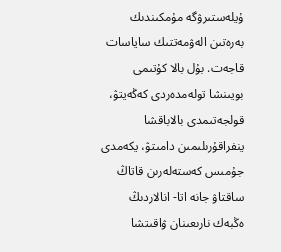ۇيلەستىرۋگە مۇمكىندىك بەرەتىن الەۋمەتتىك ساياسات قاجەت. بۇل بالا كۇتىمى بويىنشا تولەمدەردى كەڭەيتۋ، قولجەتىمدى بالاباقشا ينفراقۇرىلىمىن دامىتۋ، يكەمدى جۇمىس كەستەلەرىن قاتاڭ ساقتاۋ جانە اتا- انالاردىڭ ەڭبەك نارىعىنان ۋاقىتشا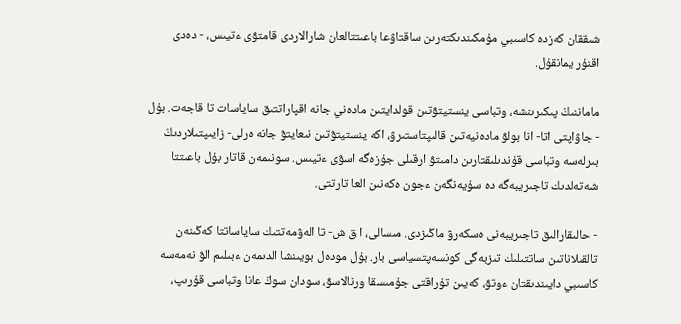شىققان كەزدە كاسىبي مۇمكىندىكتەرىن ساقتاۋعا باعىتتالعان شارالاردى قامتۋى ءتيىس، - دەدى اقنۇر يمانقۇل.

ماماننىڭ پىكىرىنشە، وتباسى ينستيتۋتىن قولدايتىن مادەني جانە اقپاراتتىق ساياسات تا قاجەت. بۇل - جاۋاپتى اتا- انا بولۋ مادەنيەتىن قالىپتاستىرۋ، اكە ينستيتۋتىن نىعايتۋ جانە ەرلى- زايىپتىلاردىڭ بىرلەسە وتباسى قۇندىلىقتارىن دامىتۋ ارقىلى جۇزەگە اسۋى ءتيىس. سونىمەن قاتار بۇل باعىتتا شەتەلدىك تاجىريبەگە دە سۇيەنگەن ءجون ەكەنىن العا تارتتى.

- حالىقارالىق تاجىريبەنى ەسكەرۋ ماڭىزدى. مىسالى، ا ق ش- تا الەۋمەتتىك ساياساتتا كەڭىنەن تالقىلاناتىن ساتتىلىك تىزبەگى كونسەپتسياسى بار. بۇل مودەل بويىنشا الدىمەن ءبىلىم الۋ نەمەسە كاسىبي دايىندىقتان ءوتۋ، كەيىن تۇراقتى جۇمىسقا ورنالاسۋ، سودان سوڭ عانا وتباسى قۇرىپ،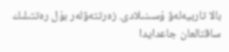بالا تاربيەلەۋ ۇسىنىلادى. زەرتتەۋلەر بۇل رەتتىلىك ساقتالعان جاعدايدا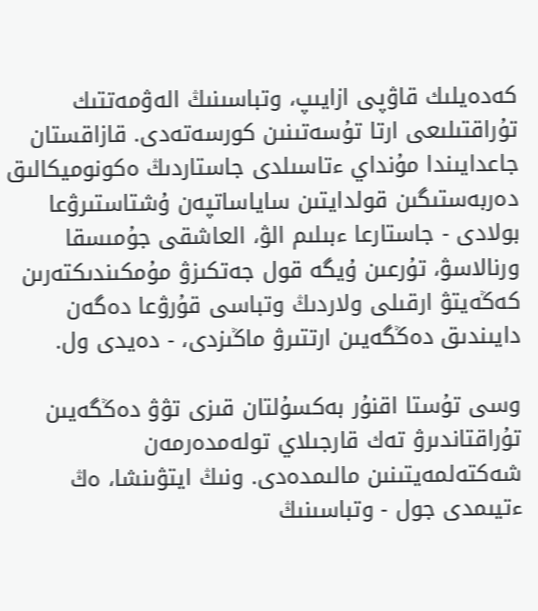كەدەيلىك قاۋپى ازايىپ، وتباسىنىڭ الەۋمەتتىك تۇراقتىلىعى ارتا تۇسەتىنىن كورسەتەدى. قازاقستان جاعدايىندا مۇنداي ءتاسىلدى جاستاردىڭ ەكونوميكالىق دەربەستىگىن قولدايتىن ساياساتپەن ۇشتاستىرۋعا بولادى - جاستارعا ءبىلىم الۋ، العاشقى جۇمىسقا ورنالاسۋ، تۇرعىن ۇيگە قول جەتكىزۋ مۇمكىندىكتەرىن كەڭەيتۋ ارقىلى ولاردىڭ وتباسى قۇرۋعا دەگەن دايىندىق دەڭگەيىن ارتتىرۋ ماڭىزدى، - دەيدى ول.

وسى تۇستا اقنۇر بەكسۇلتان قىزى تۋۋ دەڭگەيىن تۇراقتاندىرۋ تەك قارجىلاي تولەمدەرمەن شەكتەلمەيتىنىن مالىمدەدى. ونىڭ ايتۋىنشا، ەڭ ءتيىمدى جول - وتباسىنىڭ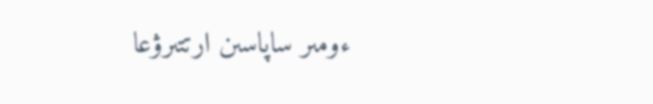ءومىر ساپاسىن ارتتىرۋعا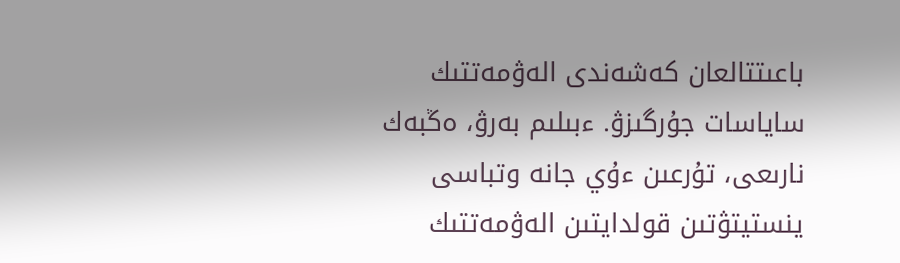باعىتتالعان كەشەندى الەۋمەتتىك ساياسات جۇرگىزۋ. ءبىلىم بەرۋ، ەڭبەك نارىعى، تۇرعىن ءۇي جانە وتباسى ينستيتۋتىن قولدايتىن الەۋمەتتىك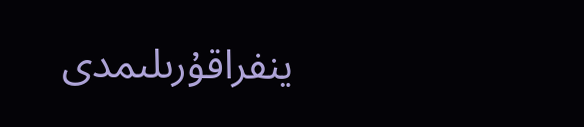ينفراقۇرىلىمدى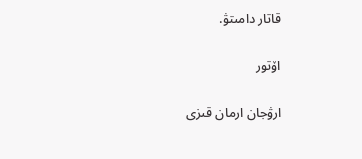قاتار دامىتۋ.

اۆتور

ارۋجان ارمان قىزى